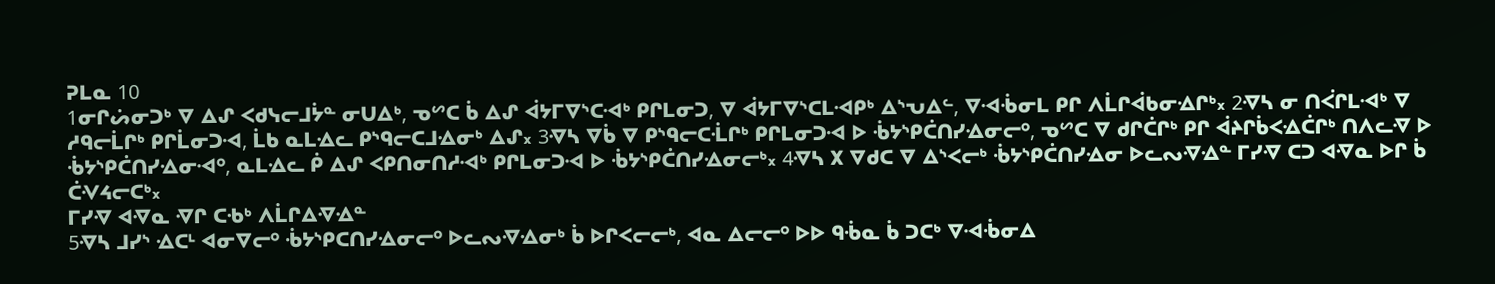ᕈᒪᓇ 10
1ᓂᒋᔖᓂᑐᒃ ᐁ ᐃᔑ ᐸᑯᓭᓕᒧᔮᓐ ᓂᑌᐃᒃ, ᓀᔥᑕ ᑳ ᐃᔑ ᐋᔭᒥᐁᔅᑕᐗᒃ ᑭᒋᒪᓂᑐ, ᐁ ᐋᔭᒥᐁᔅᑕᒪᐗᑭᒃ ᐃᔅᕃᐃᓪ, ᐁᐗᒀᓂᒪ ᑭᒋ ᐱᒫᒋᐋᑲᓂᐎᒋᒃ᙮ 2ᐌᓴ ᓂ ᑎᐹᒋᒪᐗᒃ ᐁ ᓱᑫᓕᒫᒋᒃ ᑭᒋᒫᓂᑐᐗ, ᒫᑲ ᓇᒪᐎᓚ ᑭᔅᑫᓕᑕᒧᐎᓂᒃ ᐃᔑ᙮ 3ᐌᓴ ᐁᑳ ᐁ ᑭᔅᑫᓕᑕᒸᒋᒃ ᑭᒋᒪᓂᑐᐗ ᐅ ᒀᔭᔅᑭᑖᑎᓯᐎᓂᓕᐤ, ᓀᔥᑕ ᐁ ᑯᒋᑖᒋᒃ ᑭᒋ ᐋᔨᒋᑳᐸᐎᑖᒋᒃ ᑎᐱᓚᐌ ᐅ ᒀᔭᔅᑭᑖᑎᓯᐎᓂᐗᐤ, ᓇᒪᐎᓚ ᑮ ᐃᔑ ᐸᑭᑎᓂᑎᓱᐗᒃ ᑭᒋᒪᓂᑐᐗ ᐅ ᒀᔭᔅᑭᑖᑎᓯᐎᓂᓕᒃ᙮ 4ᐌᓴ ᙭ ᐁᑯᑕ ᐁ ᐃᔅᐸᓕᒃ ᒀᔭᔅᑭᑖᑎᓯᐎᓂ ᐅᓚᔓᐌᐎᓐ ᒥᓯᐌ ᑕᑐ ᐊᐌᓇ ᐅᒋ ᑳ ᑖᐺᔦᓕᑕᒃ᙮
ᒥᓯᐌ ᐊᐌᓇ ᐌᒋ ᑕᑾᒃ ᐱᒫᒋᐃᐌᐎᓐ
5ᐌᓴ ᒧᓯᔅ ᐎᑕᒻ ᐊᓂᐁᓕᐤ ᒀᔭᔅᑭᑕᑎᓯᐎᓂᓕᐤ ᐅᓚᔓᐌᐎᓂᒃ ᑳ ᐅᒋᐸᓕᓕᒃ, ᐊᓇ ᐃᓕᓕᐤ ᐅᐅ ᑫᒀᓇ ᑳ ᑐᑕᒃ ᐁᐗᒀᓂᐃ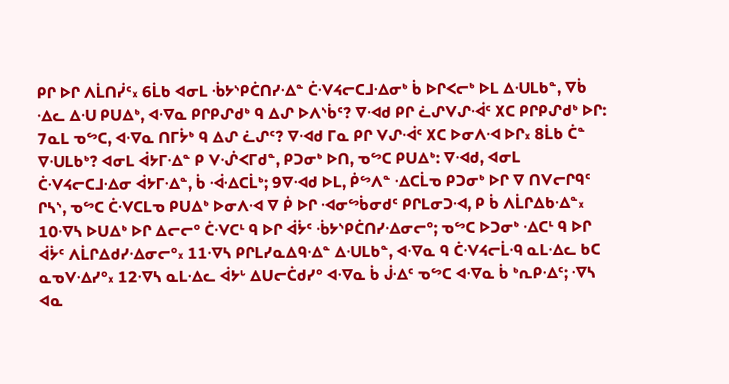ᑭᒋ ᐅᒋ ᐱᒫᑎᓰᑦ᙮ 6ᒫᑲ ᐊᓂᒪ ᒀᔭᔅᑭᑖᑎᓯᐎᓐ ᑖᐺᔦᓕᑕᒧᐎᓂᒃ ᑳ ᐅᒋᐸᓕᒃ ᐅᒪ ᐃᑗᒪᑲᓐ, ᐁᑳ ᐎᓚ ᐃᑗ ᑭᑌᐃᒃ, ᐊᐌᓇ ᑭᒋᑭᔑᑯᒃ ᑫ ᐃᔑ ᐅᐱᔅᑳᑦ? ᐁᐗᑯ ᑭᒋ ᓛᔑᐯᔑᐙᑦ ᙭ᑕ ᑭᒋᑭᔑᑯᒃ ᐅᒋ: 7ᓇᒪ ᓀᔥᑕ, ᐊᐌᓇ ᑎᒥᔮᒃ ᑫ ᐃᔑ ᓛᔑᑦ? ᐁᐗᑯ ᒥᓇ ᑭᒋ ᐯᔑᐙᑦ ᙭ᑕ ᐅᓂᐱᐗ ᐅᒋ᙮ 8ᒫᑲ ᑖᓐ ᐁᑗᒪᑲᒃ? ᐊᓂᒪ ᐋᔭᒥᐎᓐ ᑭ ᐯᔛᐸᒥᑯᓐ, ᑭᑐᓂᒃ ᐅᑎ, ᓀᔥᑕ ᑭᑌᐃᒃ: ᐁᐗᑯ, ᐊᓂᒪ ᑖᐺᔦᓕᑕᒧᐎᓂ ᐋᔭᒥᐎᓐ, ᑳ ᐙᐎᑕᒫᒃ; 9ᐁᐗᑯ ᐅᒪ, ᑮᔥᐱᓐ ᐎᑕᒫᓀ ᑭᑐᓂᒃ ᐅᒋ ᐁ ᑎᐯᓕᒋᑫᑦ ᒋᓴᔅ, ᓀᔥᑕ ᑖᐺᑕᒪᓀ ᑭᑌᐃᒃ ᐅᓂᐱᐗ ᐁ ᑮ ᐅᒋ ᐗᓂᔥᑳᓂᑯᑦ ᑭᒋᒪᓂᑐᐗ, ᑭ ᑳ ᐱᒫᒋᐃᑲᐎᓐ᙮ 10ᐌᓴ ᐅᑌᐃᒃ ᐅᒋ ᐃᓕᓕᐤ ᑖᐺᑕᒻ ᑫ ᐅᒋ ᐋᔮᑦ ᒀᔭᔅᑭᑖᑎᓯᐎᓂᓕᐤ; ᓀᔥᑕ ᐅᑐᓂᒃ ᐎᑕᒻ ᑫ ᐅᒋ ᐋᔮᑦ ᐱᒫᒋᐃᑯᓯᐎᓂᓕᐤ᙮ 11ᐌᓴ ᑭᒋᒪᓯᓇᐃᑫᐎᓐ ᐃᑗᒪᑲᓐ, ᐊᐌᓇ ᑫ ᑖᐺᔦᓕᒫᑴ ᓇᒪᐎᓚ ᑲᑕ ᓇᓀᐯᐎᓯᐤ᙮ 12ᐌᓴ ᓇᒪᐎᓚ ᐋᔭᒡ ᐃᑌᓕᑖᑯᓯᐤ ᐊᐌᓇ ᑳ ᒎᐎᑦ ᓀᔥᑕ ᐊᐌᓇ ᑳ ᒃᕆᑭᐎᑦ; ᐌᓴ ᐊᓇ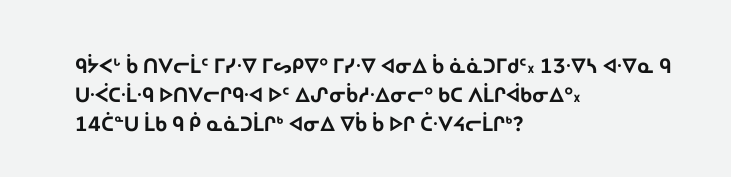ᑫᔮᐸᒡ ᑳ ᑎᐯᓕᒫᑦ ᒥᓯᐌ ᒥᔕᑭᐁᐤ ᒥᓯᐌ ᐊᓂᐃ ᑳ ᓈᓈᑐᒥᑯᑦ᙮ 13ᐌᓴ ᐊᐌᓇ ᑫ ᑌᑆᑕᒸᑴ ᐅᑎᐯᓕᒋᑫᐗ ᐅᑦ ᐃᔑᓂᑳᓱᐎᓂᓕᐤ ᑲᑕ ᐱᒫᒋᐋᑲᓂᐃᐤ᙮
14ᑖᓐᑌ ᒫᑲ ᑫ ᑮ ᓇᓈᑐᒫᒋᒃ ᐊᓂᐃ ᐁᑳ ᑳ ᐅᒋ ᑖᐺᔦᓕᒫᒋᒃ?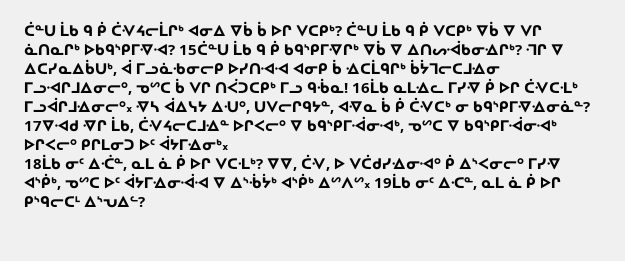ᑖᓐᑌ ᒫᑲ ᑫ ᑮ ᑖᐺᔦᓕᒫᒋᒃ ᐊᓂᐃ ᐁᑳ ᑳ ᐅᒋ ᐯᑕᑭᒃ? ᑖᓐᑌ ᒫᑲ ᑫ ᑮ ᐯᑕᑭᒃ ᐁᑳ ᐁ ᐯᒋ ᓈᑎᓇᒋᒃ ᐅᑲᑫᔅᑭᒥᐌᐗ? 15ᑖᓐᑌ ᒫᑲ ᑫ ᑮ ᑲᑫᔅᑭᒥᐌᒋᒃ ᐁᑳ ᐁ ᐃᑎᔕᐙᑲᓂᐎᒋᒃ? ᒬᒋ ᐁ ᐃᑕᓯᓇᐃᑳᑌᒃ, ᐋ ᒥᓗᓈᑾᓂᓕᑭ ᐅᓯᑎᐗᐗ ᐊᓂᑭ ᑳ ᐎᑕᒫᑫᒋᒃ ᑳᔮᒣᓕᑕᒧᐎᓂ ᒥᓗᐗᒋᒧᐃᓂᓕᐤ, ᓀᔥᑕ ᑳ ᐯᒋ ᑎᐹᑐᑕᑭᒃ ᒥᓗ ᑫᒀᓇ! 16ᒫᑲ ᓇᒪᐎᓚ ᒥᓯᐌ ᑮ ᐅᒋ ᑖᐺᑕᒶᒃ ᒥᓗᐋᒋᒧᐎᓂᓕᐤ᙮ ᐌᓴ ᐋᐃᓭᔭ ᐃᑗᐤ, ᑌᐯᓕᒋᑫᔭᓐ, ᐊᐌᓇ ᑳ ᑮ ᑖᐺᑕᒃ ᓂ ᑲᑫᔅᑭᒥᐌᐎᓂᓈᓐ? 17ᐁᐗᑯ ᐌᒋ ᒫᑲ, ᑖᐺᔦᓕᑕᒧᐎᓐ ᐅᒋᐸᓕᐤ ᐁ ᑲᑫᔅᑭᒥᐙᓂᐗᒃ, ᓀᔥᑕ ᐁ ᑲᑫᔅᑭᒥᐙᓂᐗᒃ ᐅᒋᐸᓕᐤ ᑭᒋᒪᓂᑐ ᐅᑦ ᐋᔭᒥᐎᓂᒃ᙮
18ᒫᑲ ᓂᑦ ᐃᑣᓐ, ᓇᒪ ᓈ ᑮ ᐅᒋ ᐯᑕᒶᒃ? ᐁᐁ, ᑖᐺ, ᐅ ᐯᑖᑯᓯᐎᓂᐗᐤ ᑮ ᐃᔅᐸᓂᓕᐤ ᒥᓯᐌ ᐊᔅᑮᒃ, ᓀᔥᑕ ᐅᑦ ᐋᔭᒥᐎᓂᐙᐗ ᐁ ᐃᔅᒀᔮᒃ ᐊᔅᑮᒃ ᐃᔥᐱᔥ᙮ 19ᒫᑲ ᓂᑦ ᐃᑡᓐ, ᓇᒪ ᓈ ᑮ ᐅᒋ ᑭᔅᑫᓕᑕᒻ ᐃᔅᕃᐃᓪ?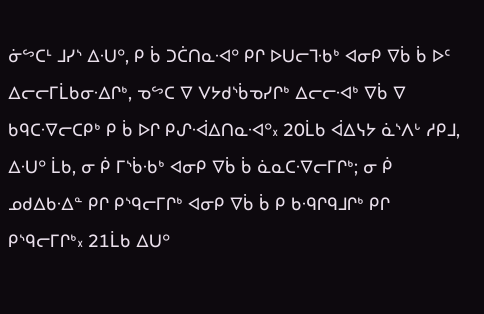ᓃᔥᑕᒻ ᒧᓯᔅ ᐃᑗᐤ, ᑭ ᑳ ᑐᑖᑎᓇᐗᐤ ᑭᒋ ᐅᑌᓕᒣᑾᒃ ᐊᓂᑭ ᐁᑳ ᑳ ᐅᑦ ᐃᓕᓕᒥᒫᑲᓂᐎᒋᒃ, ᓀᔥᑕ ᐁ ᐯᔭᑯᔅᑳᓀᓯᒋᒃ ᐃᓕᓕᐗᒃ ᐁᑳ ᐁ ᑲᑫᑕᐌᓕᑕᑭᒃ ᑭ ᑳ ᐅᒋ ᑭᔑᐙᐃᑎᓇᐗᐤ᙮ 20ᒫᑲ ᐋᐃᓭᔭ ᓈᔅᐱᒡ ᓱᑭᒧ, ᐃᑗᐤ ᒫᑲ, ᓂ ᑮ ᒥᔅᑳᑾᒃ ᐊᓂᑭ ᐁᑳ ᑳ ᓈᓇᑕᐌᓕᒥᒋᒃ; ᓂ ᑮ ᓄᑯᐃᑲᐎᓐ ᑭᒋ ᑭᔅᑫᓕᒥᒋᒃ ᐊᓂᑭ ᐁᑳ ᑳ ᑭ ᑲᑴᒋᑫᒧᒋᒃ ᑭᒋ ᑭᔅᑫᓕᒥᒋᒃ᙮ 21ᒫᑲ ᐃᑌᐤ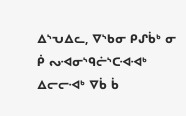ᐃᔅᕃᐃᓚ, ᐁᔅᑲᓂ ᑭᔑᑳᒃ ᓂ ᑮ ᔓᐗᓂᔅᑫᓖᔅᑕᐗᐗᒃ ᐃᓕᓕᐗᒃ ᐁᑳ ᑳ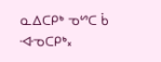ᓇᐃᑕᑭᒃ ᓀᔥᑕ ᑳ ᐗᓉᑕᑭᒃ᙮